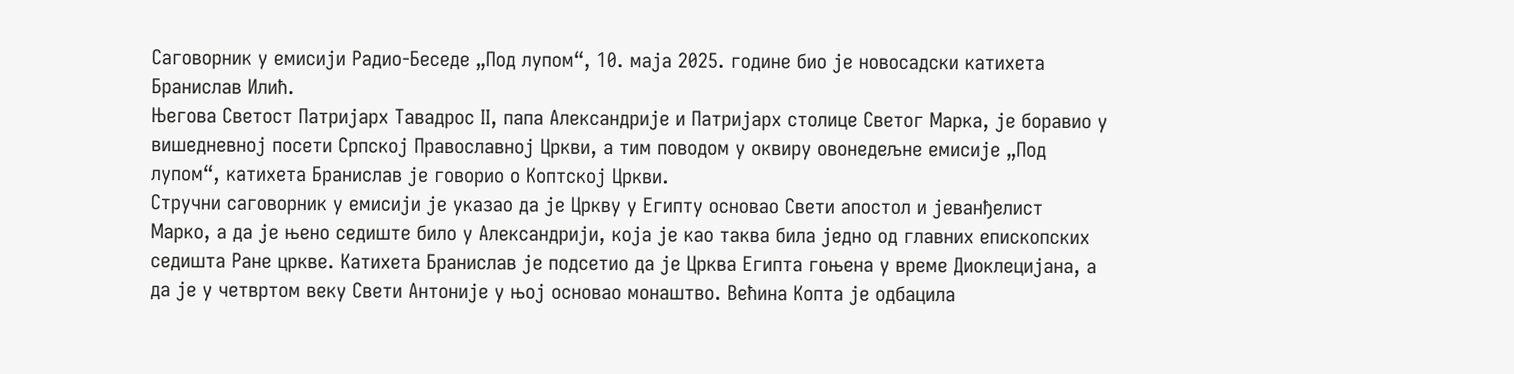Саговорник у емисији Радио-Беседе „Под лупом“, 10. маја 2025. године био је новосадски катихета Бранислав Илић.
Његова Светост Патријарх Тавадрос II, папа Александрије и Патријарх столице Светог Марка, је боравио у вишедневној посети Српској Православној Цркви, а тим поводом у оквиру овонедељне емисије „Под лупом“, катихета Бранислав је говорио о Коптској Цркви.
Стручни саговорник у емисији је указао да је Цркву у Египту основао Свети апостол и јеванђелист Марко, а да је њено седиште било у Александрији, која је као таква била једно од главних епископских седишта Ране цркве. Катихета Бранислав је подсетио да је Црква Египта гоњена у време Диоклецијана, а да је у четвртом веку Свети Антоније у њој основао монаштво. Већина Копта је одбацила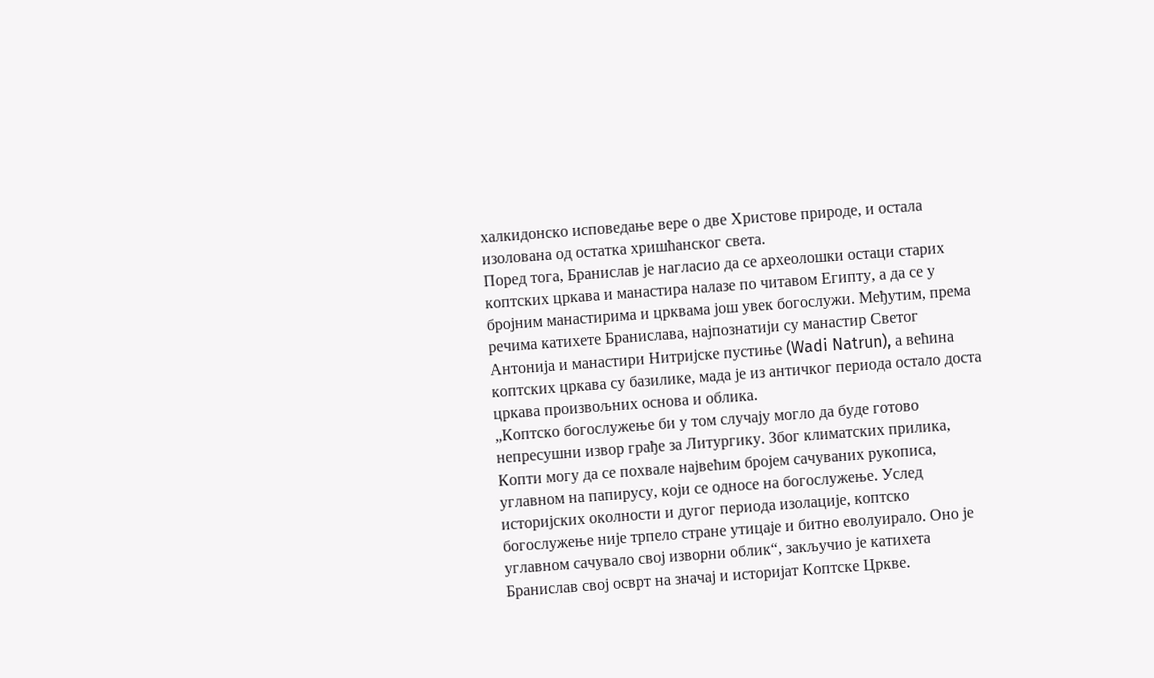халкидонско исповедање вере о две Христове природе, и остала изолована од остатка хришћанског света.
Поред тога, Бранислав је нагласио да се археолошки остаци старих коптских цркава и манастира налазе по читавом Египту, а да се у бројним манастирима и црквама још увек богослужи. Међутим, према речима катихете Бранислава, најпознатији су манастир Светог Антонија и манастири Нитријске пустиње (Wadi Natrun), а већина коптских цркава су базилике, мада је из античког периода остало доста цркава произвољних основа и облика.
„Коптско богослужење би у том случају могло да буде готово непресушни извор грађе за Литургику. Због климатских прилика, Копти могу да се похвале највећим бројем сачуваних рукописа, углавном на папирусу, који се односе на богослужење. Услед историјских околности и дугог периода изолације, коптско богослужење није трпело стране утицаје и битно еволуирало. Оно је углавном сачувало свој изворни облик“, закључио је катихета Бранислав свој осврт на значај и историјат Коптске Цркве.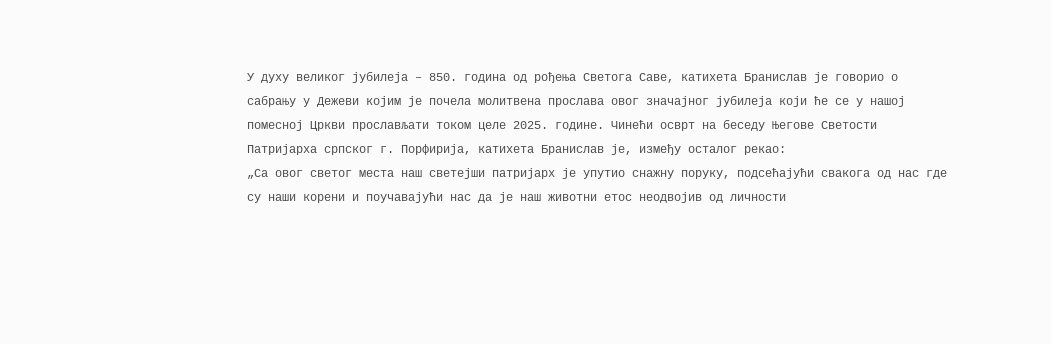У духу великог јубилеја – 850. година од рођења Светога Саве, катихета Бранислав је говорио о сабрању у Дежеви којим је почела молитвена прослава овог значајног јубилеја који ће се у нашој помесној Цркви прослављати током целе 2025. године. Чинећи осврт на беседу Његове Светости Патријарха српског г. Порфирија, катихета Бранислав је, између осталог рекао:
„Са овог светог места наш светејши патријарх је упутио снажну поруку, подсећајући свакога од нас где су наши корени и поучавајући нас да је наш животни етос неодвојив од личности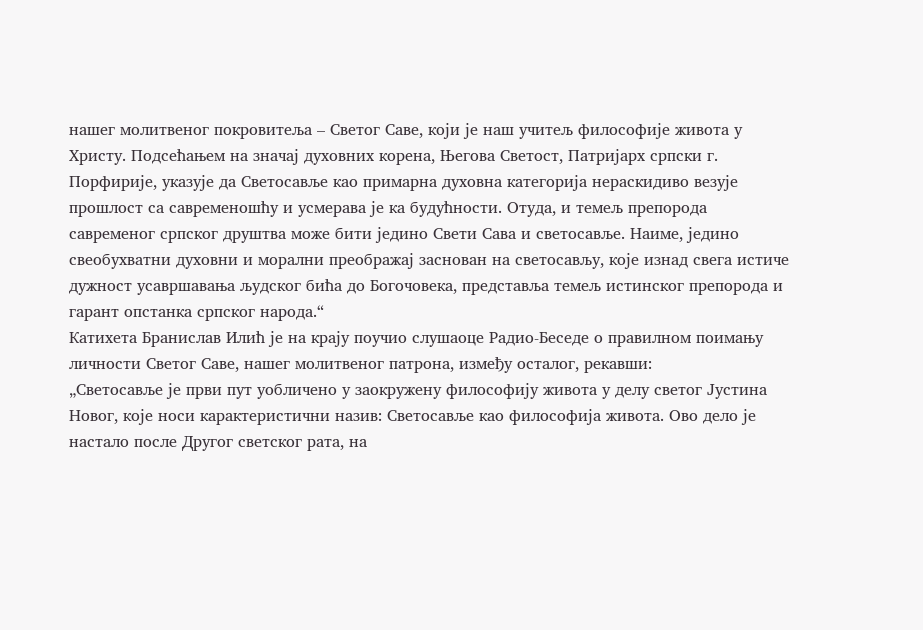нашег молитвеног покровитеља – Светог Саве, који је наш учитељ философије живота у Христу. Подсећањем на значај духовних корена, Његова Светост, Патријарх српски г. Порфирије, указује да Светосавље као примарна духовна категорија нераскидиво везује прошлост са савременошћу и усмерава је ка будућности. Отуда, и темељ препорода савременог српског друштва може бити једино Свети Сава и светосавље. Наиме, једино свеобухватни духовни и морални преображај заснован на светосављу, које изнад свега истиче дужност усавршавања људског бића до Богочовека, представља темељ истинског препорода и гарант опстанка српског народа.“
Катихета Бранислав Илић је на крају поучио слушаоце Радио-Беседе о правилном поимању личности Светог Саве, нашег молитвеног патрона, између осталог, рекавши:
„Светосавље је први пут уобличено у заокружену философију живота у делу светог Јустина Новог, које носи карактеристични назив: Светосавље као философија живота. Ово дело је настало после Другог светског рата, на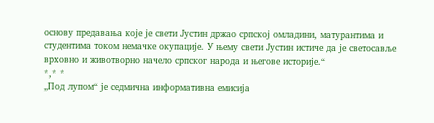основу предавања које је свети Јустин држао српској омладини, матурантима и студентима током немачке окупације. У њему свети Јустин истиче да је светосавље врховно и животворно начело српског народа и његове историје.“
*,* *
„Под лупом“ је седмична информативна емисија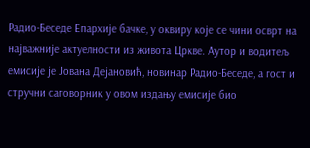Радио-Беседе Епархије бачке, у оквиру које се чини осврт на најважније актуелности из живота Цркве. Аутор и водитељ емисије је Јована Дејановић, новинар Радио-Беседе, а гост и стручни саговорник у овом издању емисије био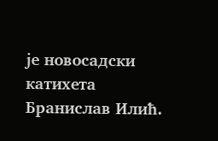је новосадски катихета Бранислав Илић.